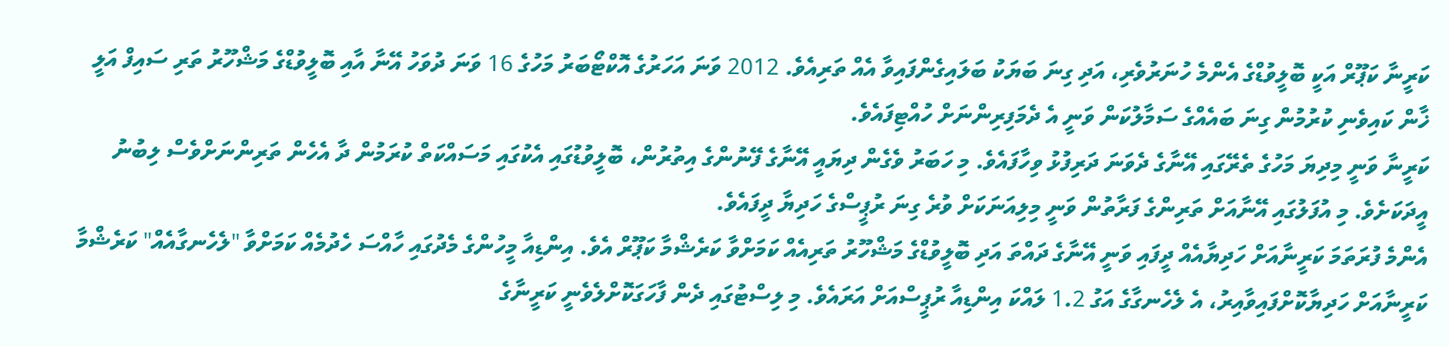ކަރީނާ ކަޕޫރް އަކީ ބޮލީވުޑްގެ އެންމެ ހުނަރުވެރި، އަދި ގިނަ ބަޔަކު ބަލައިގެންފައިވާ އެއް ތަރިއެވެ. 2012 ވަނަ އަހަރުގެ އޮކްޓޯބަރު މަހުގެ 16 ވަނަ ދުވަހު އޭނާ އާއި ބޮލީވުޑްގެ މަޝްހޫރު ތަރި ސައިފް އަލީ ޚާން ކައިވެނި ކުރުމުން ގިނަ ބައެއްގެ ސަމާލުކަން ވަނީ އެ ދެމަފިރިންނަށް ހުއްޓިފައެވެ.
ކަރީނާ ވަނީ މިދިޔަ މަހުގެ ތެރޭގައި އޭނާގެ ދެވަނަ ދަރިފުޅު ވިހާފައެވެ. މި ހަބަރު ވެގެން ދިޔައީ އޭނާގެ ފޭނުންގެ އިތުރުން، ބޮލީވުޑުގައި އެކުގައި މަސައްކަތް ކުރަމުން ދާ އެހެން ތަރިންނަށްވެސް ލިބުނު އީދަކަށެވެ. މި އުފަލުގައި އޭނާއަށް ތަރިންގެ ފަރާތުން ވަނީ މިލިއަނަކަށް ވުރެ ގިނަ ރުޕީސްގެ ހަދިޔާ ދީފައެވެ.
އެންމެ ފުރަތަމަ ކަރީނާއަށް ހަދިޔާއެއް ދީފައި ވަނީ އޭނާގެ ދައްތަ އަދި ބޮލީވުޑްގެ މަޝްހޫރު ތަރިއެއް ކަމަށްވާ ކަރެޝްމާ ކަޕޫރް އެވެ. އިންޑިއާ މީހުންގެ މެދުގައި ހާއްސަ ހެދުމެއް ކަމަށްވާ "ލެހެނގާއެއް" ކަރެޝްމާ ކަރީނާއަށް ހަދިޔާކޮށްފައިވާއިރު، އެ ލެހެނގާގެ އަގު 1.2 ލައްކަ އިންޑިއާ ރުޕީސްއަށް އަރައެވެ. މި ލިސްޓުގައި ދެން ފާހަގަކޮށްލެވެނީ ކަރީނާގެ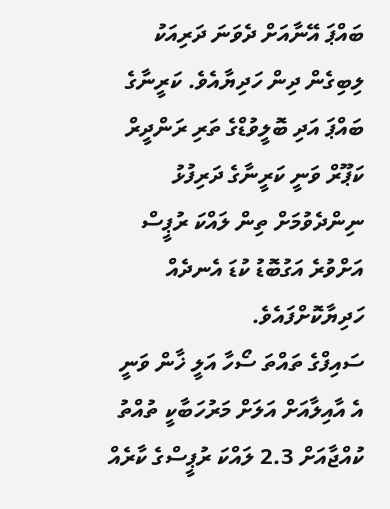ބައްޕަ އޭނާއަށް ދެވަނަ ދަރިއަކު ލިބިގެން ދިން ހަދިޔާއެވެ. ކަރީނާގެ ބައްޕަ އަދި ބޮލީވުޑްގެ ތަރި ރަންދީރް ކަޕޫރް ވަނީ ކަރީނާގެ ދަރިފުޅު ނިންދެވުމަށް ތިން ލައްކަ ރުޕީސް އަށްވުރެ އަގުބޮޑު ކުޑަ އެނދެއް ހަދިޔާކޮށްފައެވެ.
ސައިފްގެ ތައްތަ ސޯހާ އަލީ ޚާން ވަނީ އެ އާއިލާއަށް އަލަށް މަރުހަބާކީ ތުއްތު ކުއްޖާއަށް 2.3 ލައްކަ ރުޕީސްގެ ކާރެއް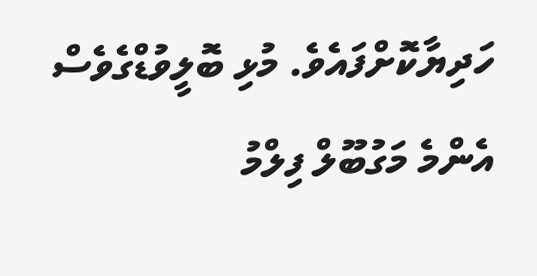ހަދިޔާކޮށްފައެވެ. މުޅި ބޮލީވުޑްގެވެސް އެންމެ މަގުބޫލް ފިލްމު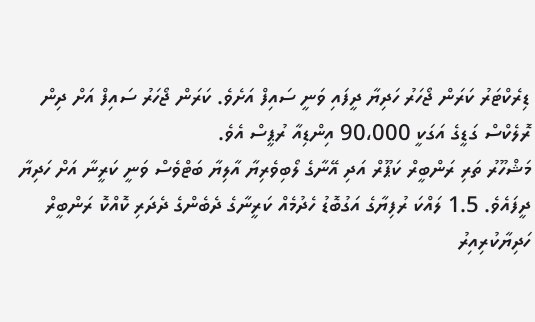ޑިރެކްޓަރު ކަރަން ޖޯހަރު ހަދިޔާ ދީފައި ވަނީ ސައިފް އަށެވެ. ކަރަން ޖޯހަރު ސައިފް އަށް ދިން ރޮލެކްސް ގަޑީގެ އަގަކީ 90،000 އިންޑިއާ ރުޕީސް އެވެ.
މަޝްހޫރު ތަރި ރަންބީރް ކަޕޫރް އަދި އޭނާގެ ލޯބިވެރިޔާ އާލިޔާ ބަޓްވެސް ވަނީ ކަރީނާ އަށް ހަދިޔާ ދީފައެވެ. 1.5 ލައްކަ ރުފިޔާގެ އަގުބޮޑު ހެދުމެއް ކަރީނާގެ ދެބެންގެ ދެދަރި ކޮއްކޮ ރަންބީރް ހަދިޔާކުރިއިރު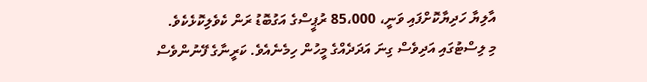އާލިޔާ ހަދިޔާކޮށްފައި ވަނީ، 85،000 ރުޕީސްގެ އަގުބޮޑު ރަން ކެވެލިކޮޅެކެވެ.
މި ލިސްޓުގައި އަދިވެސް ގިނަ އަދަދެއްގެ މީހުން ހިމެނެއެވެ. ކަރީނާގެ ފޭނުންވެސް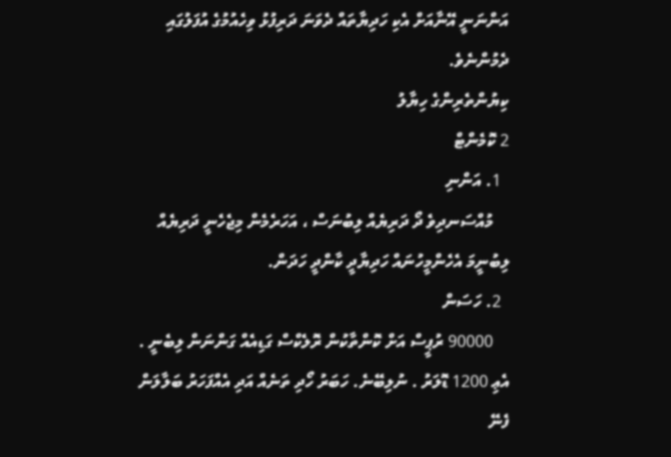އަންނަނީ އޭނާއަށް އެކި ހަދިޔާތައް ދެވަނަ ދަރިފުޅު ވިހެއުމުގެ އުފަލުގައި ދެމުންނެވެ.
ކިޔުންތެރިންގެ ހިޔާލު
2 ކޮމެންޓް
  1. އަންނި
    މުއްސަނދިވެ ދޯ ދަރިޔެއް ލިބުނަސް ، އަހަރެމެން މިޖެހެނީ ދަރިޔެއް ލިބުނީމަ އެހެންމީހުނައް ހަދިޔާދީ ކާންދީ ހަދަން.
  2. ހަސަން
    90000 ރުޕީސް އަށް ކޮންތާކުން ރޮލެކްސް ގަޑިއެއް ގަންނަން ލިބެނީ . އެޢި 1200 ޑޮލަރު . ނުލިބޭނެ. ހަބަރު ހޯދި ތަނެއް އަދި އެއްފަހަރު ބަލާލަން ފެނޭ